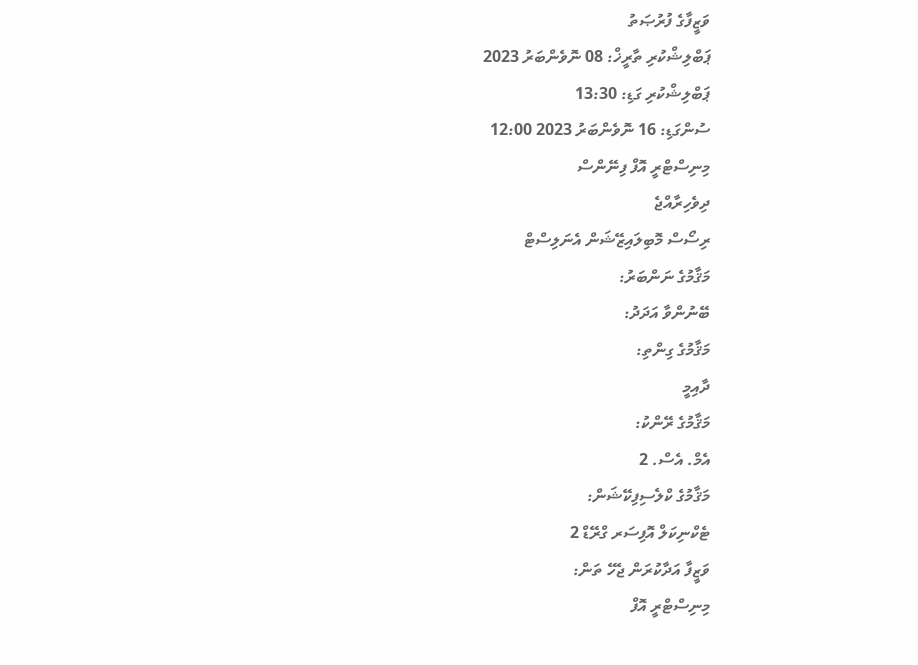ވަޒީފާގެ ފުރުޞަތު
ޕަބްލިޝްކުރި ތާރީޚް: 08 ނޮވެންބަރު 2023
ޕަބްލިޝްކުރި ގަޑި: 13:30
ސުންގަޑި: 16 ނޮވެންބަރު 2023 12:00
މިނިސްޓްރީ އޮފް ފިނޭންސް
ދިވެހިރާއްޖެ
ރިސޯސް މޮބިލައިޒޭޝަން އެނަލިސްޓް
މަޤާމުގެ ނަންބަރު:
ބޭނުންވާ އަދަދު:
މަޤާމުގެ ގިންތި:
ދާއިމީ
މަޤާމުގެ ރޭންކު:
އެމް. އެސް. 2
މަޤާމުގެ ކްލެސިފިކޭޝަން:
ޓެކްނިކަލް އޮފިސަރ ގްރޭޑް 2
ވަޒީފާ އަދާކުރަން ޖެހޭ ތަން:
މިނިސްޓްރީ އޮފް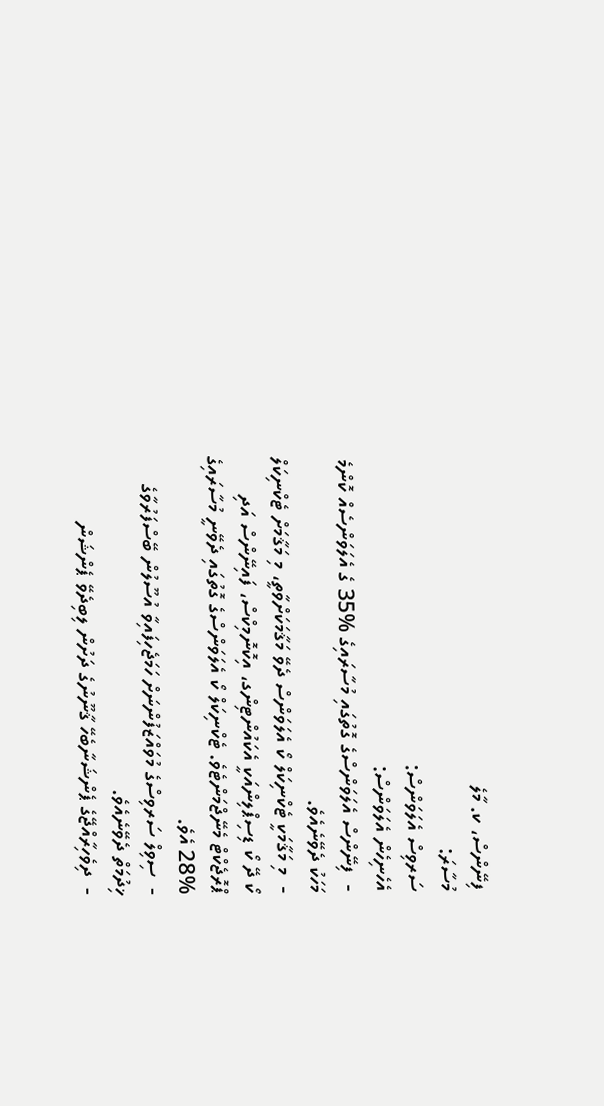ފިނޭންސް، ކ. މާލެ
މުސާރަ:
ސަރވިސް އެލަވަންސް:
އެހެނިހެން އެލަވަންސް:
-  ފިނޭންސް އެލަވަންސްގެ ގޮތުގައި މުސާރައިގެ %35 ގެ އެލަވަންސެއް ކޮންމެ މަހަކު ދެވޭނެއެވެ.
-  މި މަޤާމަކީ ޓެކްނިކަލް ކޯ އެލަވަންސް ދެވޭ މަޤާމަކަށްވާތީ، މި މަޤާމަށް ޓެކްނިކަލް ކޯ ދޭ ކޯ ޑިސިޕްލިންއަކީ އެކައުންޓިންގ، އިކޮނޮމިކްސް، ފައިނޭންސް އަދި ޕްރޮޖެކްޓް މެނޭޖްމަންޓެވެ. ޓެކްނިކަލް ކޯ އެލަވަންސްގެ ގޮތުގައި ދެވޭނީ މުސާރައިގެ %28 އެވެ.
-  ސިވިލް ސަރވިސްގެ މުވައްޒަފުންނަށް ހަމަޖެހިފައިވާ އުސޫލުން ބޭސްފަރުވާގެ ޚިދުމަތް ދެވޭނެއެވެ.
-  ދިވެހިރާއްޖޭގެ ޕެންޝަނާބެހޭ ޤާނޫނުގެ ދަށުން ލިބިދެވޭ ޕެންޝަން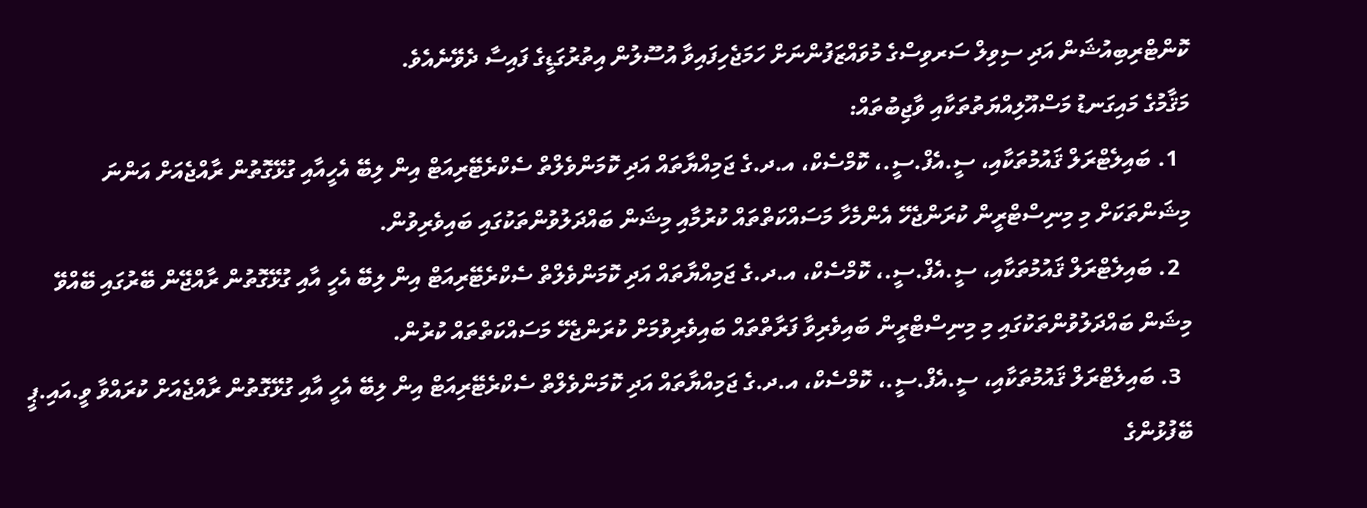ކޮންޓްރިބިއުޝަން އަދި ސިވިލް ސަރވިސްގެ މުވައްޒަފުންނަށް ހަމަޖެހިފައިވާ އުސޫލުން އިތުރުގަޑީގެ ފައިސާ ދެވޭނެއެވެ.
މަޤާމުގެ މައިގަނޑު މަސްއޫލިއްޔަތުތަކާއި ވާޖިބުތައް:
  1. ބައިލެޓްރަލް ޤައުމުތަކާއި، ސީ.އެފް.ސީ.، ކޮމްސެކް، އ.ދ.ގެ ޖަމިއްޔާތައް އަދި ކޮމަންވެލްތް ސެކްރެޓޭރިއަޓް އިން ލިބޭ އެހީއާއި ގުޅޭގޮތުން ރާއްޖެއަށް އަންނަ މިޝަންތަކަށް މި މިނިސްޓްރީން ކުރަންޖެހޭ އެންމެހާ މަސައްކަތްތައް ކުރުމާއި މިޝަން ބައްދަލުވުންތަކުގައި ބައިވެރިވުން.
  2. ބައިލެޓްރަލް ޤައުމުތަކާއި، ސީ.އެފް.ސީ.، ކޮމްސެކް، އ.ދ.ގެ ޖަމިއްޔާތައް އަދި ކޮމަންވެލްތް ސެކްރެޓޭރިއަޓް އިން ލިބޭ އެހީ އާއި ގުޅޭގޮތުން ރާއްޖޭން ބޭރުގައި ބޭއްވޭ މިޝަން ބައްދަލުވުންތަކުގައި މި މިނިސްޓްރީން ބައިވެރިވާ ފަރާތްތައް ބައިވެރިވުމަށް ކުރަންޖެހޭ މަސައްކަތްތައް ކުރުން.
  3. ބައިލެޓްރަލް ޤައުމުތަކާއި، ސީ.އެފް.ސީ.، ކޮމްސެކް، އ.ދ.ގެ ޖަމިއްޔާތައް އަދި ކޮމަންވެލްތް ސެކްރެޓޭރިއަޓް އިން ލިބޭ އެހީ އާއި ގުޅޭގޮތުން ރާއްޖެއަށް ކުރައްވާ ވީ.އައި.ޕީ ބޭފުޅުންގެ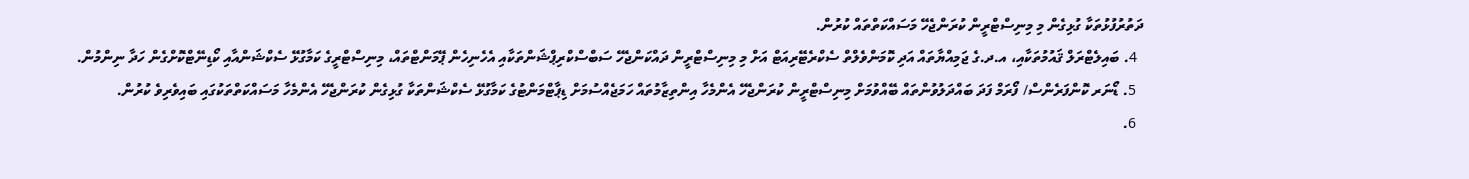ދަތުރުފުޅުތަކާ ގުޅިގެން މި މިނިސްޓްރީން ކުރަންޖެހޭ މަސައްކަތްތައް ކުރުން.
  4. ބައިލެޓްރަލް ޤައުމުތަކާއި، އ.ދ.ގެ ޖަމިއްޔާތައް އަދި ކޮމަންވެލްތް ސެކްރެޓޭރިއަޓް އަށް މި މިނިސްޓްރީން ދައްކަންޖެހޭ ސަބްސްކްރިޕްޝަންތަކާއި އެހެނިހެން ޕޭމަންޓްތައް، މިނިސްޓްރީގެ ކަމާގުޅޭ ސެކްޝަންއާއި ކޯޑިނޭޓްކޮށްގެން ހަދާ ނިންމުން.
  5. ޑޯނަރ ކޮންފަރެންސް/ ފޯރަމް ފަދަ ބައްދަލުވުންތައް ބޭއްވުމަށް މިނިސްޓްރީން ކުރަންޖެހޭ އެންމެހާ އިންތިޒާމުތައް ހަމަޖެއްސުމަށް ޑިޕާޓްމަންޓުގެ ކަމާގުޅޭ ސެކްޝަންތަކާ ގުޅިގެން ކުރަންޖެހޭ އެންމެހާ މަސައްކަތްތަކުގައި ބައިވެރިވެ ކުރުން.
  6.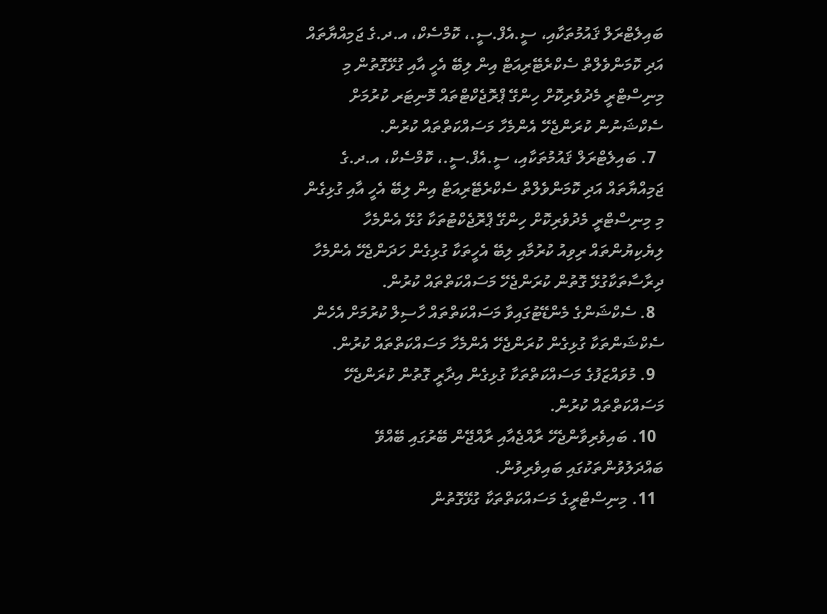ބައިލެޓްރަލް ޤައުމުތަކާއި، ސީ.އެފް.ސީ.، ކޮމްސެކް، އ.ދ.ގެ ޖަމިއްޔާތައް އަދި ކޮމަންވެލްތް ސެކްރެޓޭރިއަޓް އިން ލިބޭ އެހީ އާއި ގުޅޭގޮތުން މި މިނިސްޓްރީ މެދުވެރިކޮށް ހިންގޭ ޕްރޮޖެކްޓްތައް މޮނިޓަރ ކުރުމަށް ސެކްޝަނުން ކުރަންޖެހޭ އެންމެހާ މަސައްކަތްތައް ކުރުން.
  7. ބައިލެޓްރަލް ޤައުމުތަކާއި، ސީ.އެފް.ސީ.، ކޮމްސެކް، އ.ދ.ގެ ޖަމިއްޔާތައް އަދި ކޮމަންވެލްތް ސެކްރެޓޭރިއަޓް އިން ލިބޭ އެހީ އާއި ގުޅިގެން މި މިނިސްޓްރީ މެދުވެރިކޮށް ހިންގޭ ޕްރޮޖެކްޓުތަކާ ގުޅޭ އެންމެހާ  ލިޔެކިޔުންތައް ރިވިއު ކުރުމާއި ލިބޭ އެހީތަކާ ގުޅިގެން ހަދަންޖެހޭ އެންމެހާ ދިރާސާތަކާގުޅޭ ގޮތުން ކުރަންޖެހޭ މަސައްކަތްތައް ކުރުން.
  8. ސެކްޝަންގެ މެންޑޭޓުގައިވާ މަސައްކަތްތައް ހާސިލް ކުރުމަށް އެހެން ސެކްޝަންތަކާ ގުޅިގެން ކުރަންޖެހޭ އެންމެހާ މަސައްކަތްތައް ކުރުން.
  9. މުވައްޒަފުގެ މަސައްކަތްތަކާ ގުޅިގެން އިދާރީ ގޮތުން ކުރަންޖެހޭ މަސައްކަތްތައް ކުރުން.
  10. ބައިވެރިވާންޖެހޭ ރާއްޖެއާއި ރާއްޖޭން ބޭރުގައި ބޭއްވޭ ބައްދަލުވުންތަކުގައި ބައިވެރިވުން.
  11. މިނިސްޓްރީގެ މަސައްކަތްތަކާ ގުޅޭގޮތުން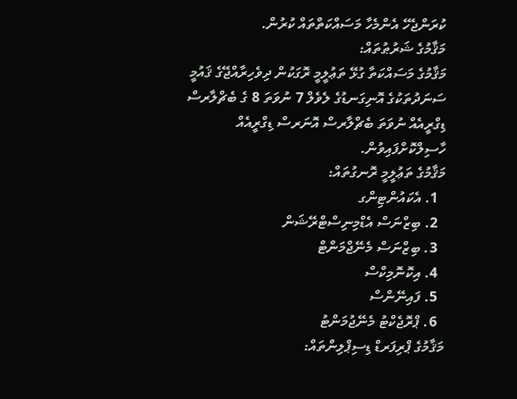ކުރަންޖެހޭ އެންމެހާ މަސައްކަތްތައް ކުރުން.
މަޤާމުގެ ޝަރުޠުތައް:
މަޤާމުގެ މަސައްކަތާ ގުޅޭ ތަޢުލީމީ ރޮގަކުން ދިވެހިރާއްޖޭގެ ޤައުމީ ސަނަދުތަކުގެ އޮނިގަނޑުގެ ލެވެލް 7 ނުވަތަ 8 ގެ ބެޗްލާރސް ޑިގްރީއެއް ނުވަތަ ބެޗްލާރސް އޮނަރސް ޑިގްރީއެއް ހާސިލްކޮށްފައިވުން.
މަޤާމުގެ ތަޢުލީމީ ރޮނގުތައް:
  1. އެކައުންޓިންގ
  2. ބިޒްނަސް އެޑްމިނިސްޓްރޭޝަން
  3. ބިޒްނަސް މެނޭޖްމަންޓް
  4. އިކޮނޮމިކްސް
  5. ފައިނޭންސް
  6. ޕްރޮޖެކްޓު މެނޭޖުމަންޓު
މަޤާމުގެ ޕްރިފަރޑް ޑިސިޕްލިންތައް: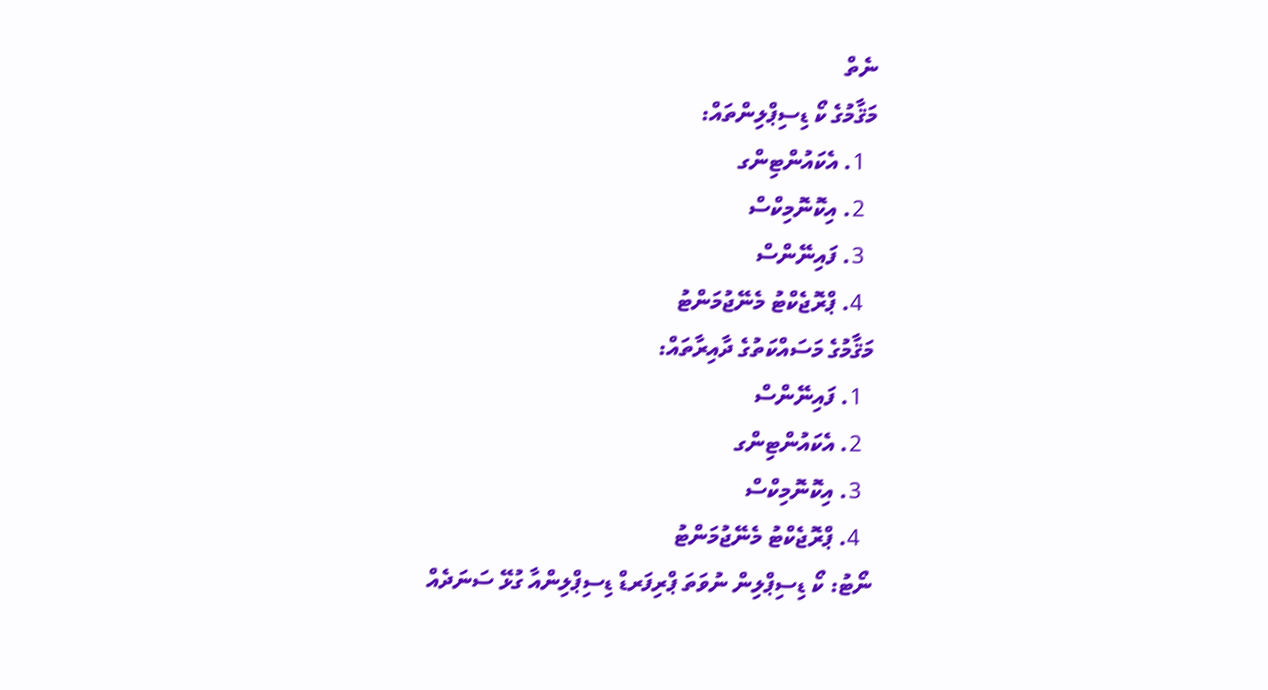ނެތް
މަޤާމުގެ ކޯ ޑިސިޕްލިންތައް:
  1. އެކައުންޓިންގ
  2. އިކޮނޮމިކްސް
  3. ފައިނޭންސް
  4. ޕްރޮޖެކްޓު މެނޭޖުމަންޓު
މަޤާމުގެ މަސައްކަތުގެ ދާއިރާތައް:
  1. ފައިނޭންސް
  2. އެކައުންޓިންގ
  3. އިކޮނޮމިކްސް
  4. ޕްރޮޖެކްޓު މެނޭޖުމަންޓު
ނޯޓު: ކޯ ޑިސިޕްލިން ނުވަތަ ޕްރިފަރޑް ޑިސިޕްލިންއާ ގުޅޭ ސަނަދެއް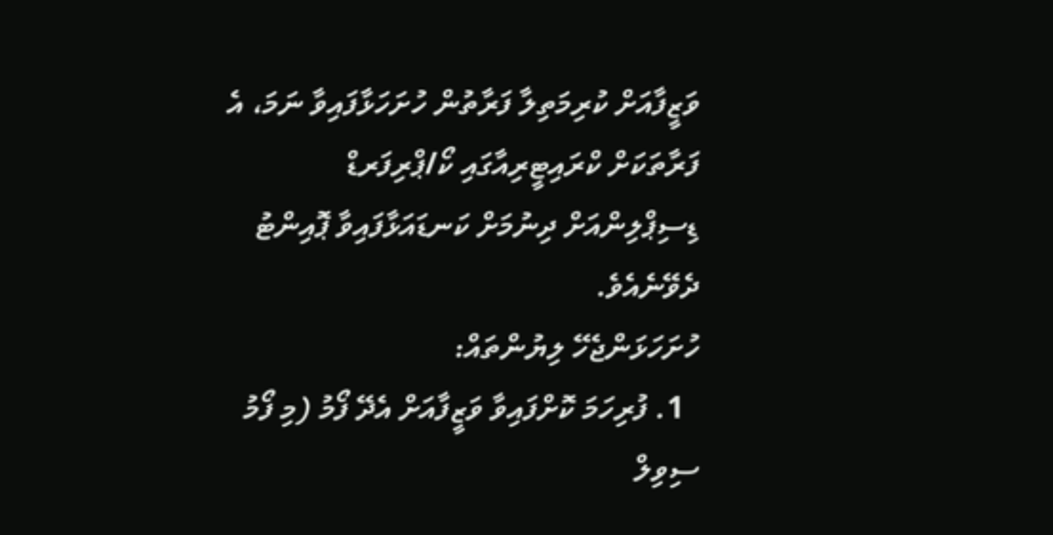ވަޒީފާއަށް ކުރިމަތިލާ ފަރާތުން ހުށަހަޅާފައިވާ ނަމަ، އެ ފަރާތަކަށް ކްރައިޓީރިއާގައި ކޯ/ޕްރިފަރޑް ޑިސިޕްލިންއަށް ދިނުމަށް ކަނޑައަޅާފައިވާ ޕޮއިންޓު ދެވޭނެއެވެ.
ހުށަހަޅަންޖެހޭ ލިޔުންތައް:
  1. ފުރިހަމަ ކޮށްފައިވާ ވަޒީފާއަށް އެދޭ ފޯމު (މި ފޯމު ސިވިލް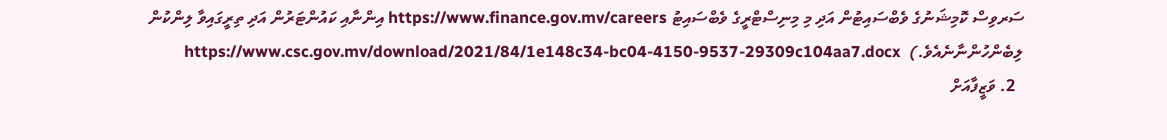ސަރވިސް ކޮމިޝަނުގެ ވެބްސައިޓުން އަދި މި މިނިސްޓްރީގެ ވެބްސައިޓު https://www.finance.gov.mv/careers އިންނާއި ކައުންޓަރުން އަދި ތިރީގައިވާ ލިންކުން ލިބެންހުންނާނެއެވެ.)  https://www.csc.gov.mv/download/2021/84/1e148c34-bc04-4150-9537-29309c104aa7.docx
  2. ވަޒީފާއަށް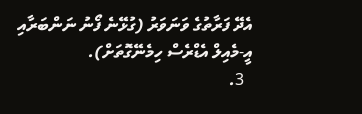އެދޭ ފަރާތުގެ ވަނަވަރު (ގުޅޭނެ ފޯނު ނަންބަރާއި އީ-މެއިލް އެޑްރެސް ހިމެނޭގޮތަށް).
  3.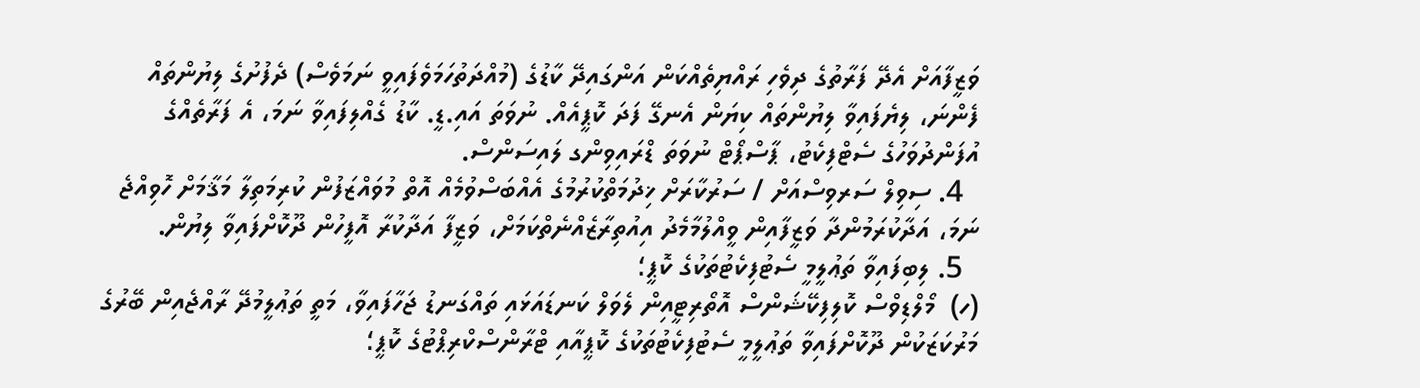ވަޒީފާއަށް އެދޭ ފަރާތުގެ ދިވެހި ރައްޔިތެއްކަން އަންގައިދޭ ކާޑުގެ (މުއްދަތުހަމަވެފައިވީ ނަމަވެސް) ދެފުށުގެ ލިޔުންތައް ފެންނަ، ލިޔެފައިވާ ލިޔުންތައް ކިޔަން އެނގޭ ފަދަ ކޮޕީއެއް. ނުވަތަ އައި.ޑީ. ކާޑު ގެއްލިފައިވާ ނަމަ، އެ ފަރާތެއްގެ އުފަންދުވަހުގެ ސެޓްފިކެޓު، ޕާސްޕޯޓް ނުވަތަ ޑްރައިވިންގ ލައިސަންސް.
  4. ސިވިލް ސަރވިސްއަށް / ސަރުކާރަށް ޚިދުމަތްކުރުމުގެ އެއްބަސްވުމެއް އޮތް މުވައްޒަފުން ކުރިމަތިލާ މަޤާމަށް ހޮވިއްޖެ ނަމަ، އަދާކުރަމުންދާ ވަޒީފާއިން ވީއްލުމާމެދު އިއުތިރާޒެއްނެތްކަމަށް، ވަޒީފާ އަދާކުރާ އޮފީހުން ދޫކޮށްފައިވާ ލިޔުން.
  5. ލިބިފައިވާ ތަޢުލީމީ ސެޓުފިކެޓުތަކުގެ ކޮޕީ؛
(ހ)  މޯލްޑިވްސް ކޮލިފިކޭޝަންސް އޮތޯރިޓީއިން ލެވަލް ކަނޑައަޅައި ތައްގަނޑު ޖަހާފައިވާ، މަތީ ތަޢުލީމުދޭ ރާއްޖެއިން ބޭރުގެ މަރުކަޒަކުން ދޫކޮށްފައިވާ ތަޢުލީމީ ސެޓުފިކެޓުތަކުގެ ކޮޕީއާއި ޓްރާންސްކްރިޕްޓުގެ ކޮޕީ؛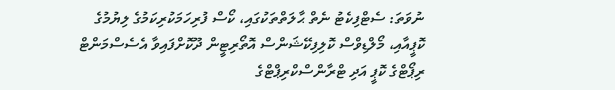ނުވަތަ: ސެޓްފިކެޓު ނެތް ޙާލަތްތަކުގައި، ކޯސް ފުރިހަމަކުރިކަމުގެ ލިޔުމުގެ ކޮޕީއާއި، މޯލްޑިވްސް ކޮލިފިކޭޝަންސް އޮތޯރިޓީން ދޫކޮށްފައިވާ އެސެސްމަންޓް ރިޕޯޓްގެ ކޮޕީ އަދި ޓްރާންސްކްރިޕްޓްގެ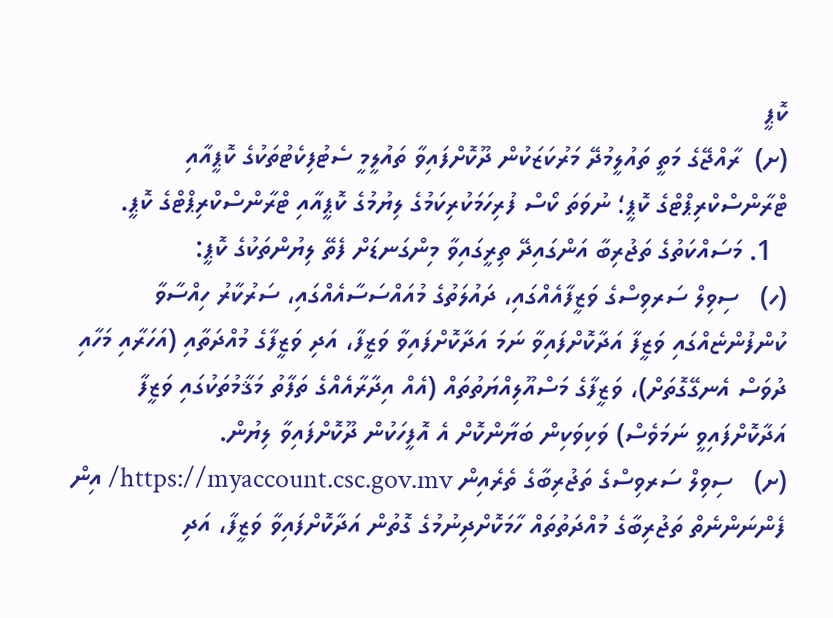ކޮޕީ
(ށ)  ރާއްޖޭގެ މަތީ ތައުލީމުދޭ މަރުކަޒަކުން ދޫކޮށްފައިވާ ތައުލީމީ ސެޓުފިކެޓުތަކުގެ ކޮޕީއާއި ޓްރާންސްކްރިޕްޓްގެ ކޮޕީ؛ ނުވަތަ ކޯސް ފުރިހަމަކުރިކަމުގެ ލިޔުމުގެ ކޮޕީއާއި ޓްރާންސްކްރިޕްޓްގެ ކޮޕީ.
  1. މަސައްކަތުގެ ތަޖުރިބާ އަންގައިދޭ ތިރީގައިވާ މިންގަނޑަށް ފެތޭ ލިޔުންތަކުގެ ކޮޕީ:
(ހ)   ސިވިލް ސަރވިސްގެ ވަޒީފާއެއްގައި، ދައުލަތުގެ މުއައްސަސާއެއްގައި، ސަރުކާރު ހިއްސާވާ ކުންފުންޏެއްގައި ވަޒީފާ އަދާކޮށްފައިވާ ނަމަ އަދާކޮށްފައިވާ ވަޒީފާ، އަދި ވަޒީފާގެ މުއްދަތާއި (އަހަރާއި މަހާއި ދުވަސް އެނގޭގޮތަށް)، ވަޒީފާގެ މަސްއޫލިއްޔަތުތައް (އެއް އިދާރާއެއްގެ ތަފާތު މަޤާމުތަކުގައި ވަޒީފާ އަދާކޮށްފައިވީ ނަމަވެސް) ވަކިވަކިން ބަޔާންކޮށް އެ އޮފީހަކުން ދޫކޮށްފައިވާ ލިޔުން.
(ށ)   ސިވިލް ސަރވިސްގެ ތަޖުރިބާގެ ތެރެއިން https://myaccount.csc.gov.mv/ އިން ފެންނަންނެތް ތަޖުރިބާގެ މުއްދަތުތައް ހާމަކޮށްދިނުމުގެ ގޮތުން އަދާކޮށްފައިވާ ވަޒީފާ، އަދި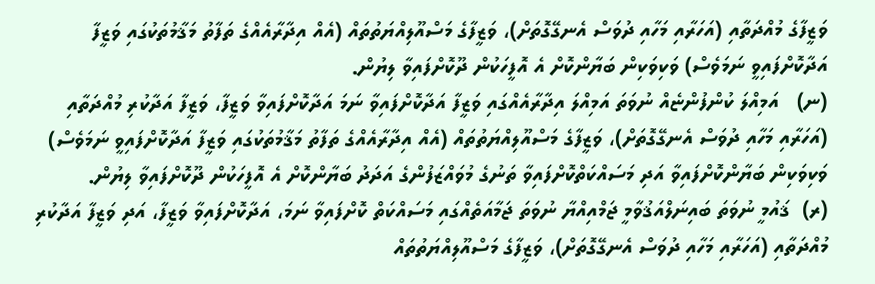ވަޒީފާގެ މުއްދަތާއި (އަހަރާއި މަހާއި ދުވަސް އެނގޭގޮތަށް)، ވަޒީފާގެ މަސްއޫލިއްޔަތުތައް (އެއް އިދާރާއެއްގެ ތަފާތު މަޤާމުތަކުގައި ވަޒީފާ އަދާކޮށްފައިވީ ނަމަވެސް) ވަކިވަކިން ބަޔާންކޮށް އެ އޮފީހަކުން ދޫކޮށްފައިވާ ލިޔުން.
(ނ)   އަމިއްލަ ކުންފުންޏެއް ނުވަތަ އަމިއްލަ އިދާރާއެއްގައި ވަޒީފާ އަދާކޮށްފައިވާ ނަމަ އަދާކޮށްފައިވާ ވަޒީފާ، ވަޒީފާ އަދާކުރި މުއްދަތާއި (އަހަރާއި މަހާއި ދުވަސް އެނގޭގޮތަށް)، ވަޒީފާގެ މަސްއޫލިއްޔަތުތައް (އެއް އިދާރާއެއްގެ ތަފާތު މަޤާމުތަކުގައި ވަޒީފާ އަދާކޮށްފައިވީ ނަމަވެސް) ވަކިވަކިން ބަޔާންކޮށްފައިވާ އަދި މަސައްކަތްކޮށްފައިވާ ތަނުގެ މުވައްޒަފުންގެ އަދަދު ބަޔާންކޮށް އެ އޮފީހަކުން ދޫކޮށްފައިވާ ލިޔުން.
(ރ)  ޤައުމީ ނުވަތަ ބައިނަލްއަޤުވާމީ ޖަމްއިއްޔާ ނުވަތަ ޖަމާއަތެއްގައި މަސައްކަތް ކޮށްފައިވާ ނަމަ، އަދާކޮށްފައިވާ ވަޒީފާ، އަދި ވަޒީފާ އަދާކުރި މުއްދަތާއި (އަހަރާއި މަހާއި ދުވަސް އެނގޭގޮތަށް)، ވަޒީފާގެ މަސްއޫލިއްޔަތުތައް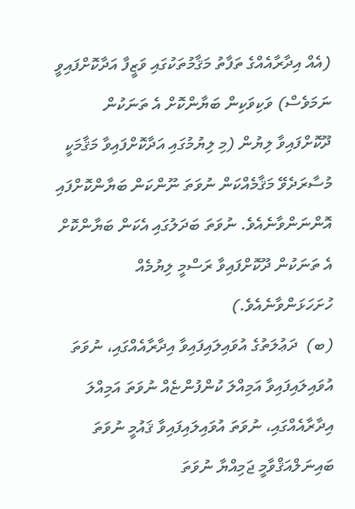(އެއް އިދާރާއެއްގެ ތަފާތު މަޤާމުތަކުގައި ވަޒީފާ އަދާކޮށްފައިވީ ނަމަވެސް) ވަކިވަކިން ބަޔާންކޮށް އެ ތަނަކުން ދޫކޮށްފައިވާ ލިޔުން (މި ލިޔުމުގައި އަދާކޮށްފައިވާ މަޤާމަކީ މުސާރަދެވޭ މަޤާމެއްކަން ނުވަތަ ނޫންކަން ބަޔާންކޮށްފައި އޮންނަންވާނެއެވެ. ނުވަތަ ބަދަލުގައި އެކަން ބަޔާންކޮށް އެ ތަނަކުން ދޫކޮށްފައިވާ ރަސްމީ ލިޔުމެއް ހުށަހަޅަންވާނެއެވެ.)
(ބ)  ދަޢުލަތުގެ އުވައިލައިފައިވާ އިދާރާއެއްގައި، ނުވަތަ އުވައިލައިފައިވާ އަމިއްލަ ކުންފުންޏެއް ނުވަތަ އަމިއްލަ އިދާރާއެއްގައި، ނުވަތަ އުވައިލައިފައިވާ ޤައުމީ ނުވަތަ ބައިނަލްއަޤްވާމީ ޖަމިއްޔާ ނުވަތަ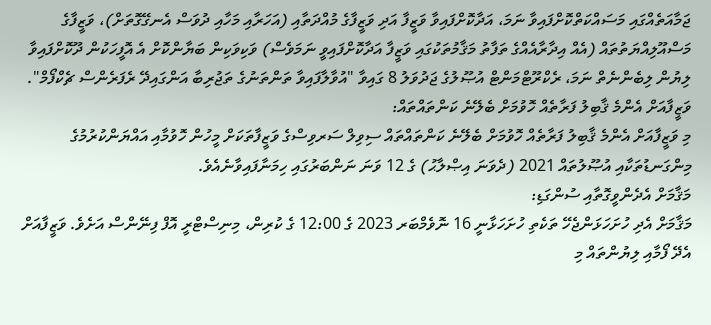ޖަމާއަތެއްގައި މަސައްކަތްކޮށްފައިވާ ނަމަ، އަދާކޮށްފައިވާ ވަޒީފާ އަދި ވަޒީފާގެ މުއްދަތާއި (އަހަރާއި މަހާއި ދުވަސް އެނގޭގޮތަށް)، ވަޒީފާގެ މަސްއޫލިއްޔަތުތައް (އެއް އިދާރާއެއްގެ ތަފާތު މަޤާމުތަކުގައި ވަޒީފާ އަދާކޮށްފައިވީ ނަމަވެސް) ވަކިވަކިން ބަޔާންކޮށް އެ އޮފީހަކުން ދޫކޮށްފައިވާ ލިޔުން ލިބެންނެތް ނަމަ، ރެކްރޫޓްމަންޓް އުޞޫލުގެ ޖަދުވަލު 8 ގައިވާ "އުވާލާފައިވާ ތަންތަނުގެ ތަޖުރިބާ އަންގައިދޭ ރެފަރެންސް ޗެކްފޯމް".
ވަޒީފާއަށް އެންމެ ޤާބިލު ފަރާތެއް ހޮވުމަށް ބެލޭނެ ކަންތައްތައް:
މި ވަޒީފާއަށް އެންމެ ޤާބިލު ފަރާތެއް ހޮވުމަށް ބެލޭނެ ކަންތައްތައް ސިވިލް ސަރވިސްގެ ވަޒީފާތަކަށް މީހުން ހޮވުމާއި އައްޔަންކުރުމުގެ މިންގަނޑުތަކާއި އުޞޫލުތައް 2021 (ދެވަނަ އިޞްލާޙު) ގެ 12 ވަނަ ނަންބަރުގައި ހިމަނާފައިވާނެއެވެ.
މަޤާމަށް އެދެންވީގޮތާއި ސުންގަޑި:
މަޤާމަށް އެދި ހުށަހަޅަންޖެހޭ ތަކެތި ހުށަހަޅާނީ 16 ނޮވެމްބަރ 2023 ގެ 12:00 ގެ ކުރިން، މިނިސްޓްރީ އޮފް ފިނޭންސް އަށެވެ. ވަޒީފާއަށް އެދޭ ފޯމާއި ލިޔުންތައް މި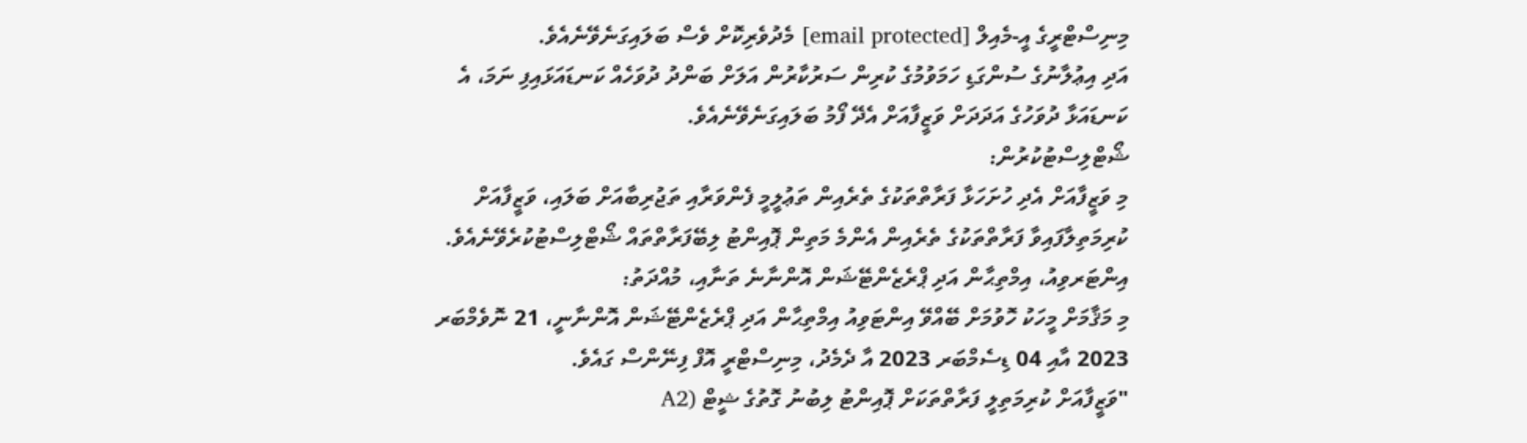މިނިސްޓްރީގެ އީ-މެއިލް [email protected] މެދުވެރިކޮށް ވެސް ބަލައިގަނެވޭނެއެވެ.
އަދި އިޢުލާނުގެ ސުންގަޑި ހަމަވުމުގެ ކުރިން ސަރުކާރުން އަލަށް ބަންދު ދުވަހެއް ކަނޑައަޅައިފި ނަމަ، އެ ކަނޑައަޅާ ދުވަހުގެ އަދަދަށް ވަޒީފާއަށް އެދޭ ފޯމު ބަލައިގަނެވޭނެއެވެ.
ޝޯޓްލިސްޓުކުރުން:
މި ވަޒީފާއަށް އެދި ހުށަހަޅާ ފަރާތްތަކުގެ ތެރެއިން ތަޢުލީމީ ފެންވަރާއި ތަޖުރިބާއަށް ބަލައި، ވަޒީފާއަށް ކުރިމަތިލާފައިވާ ފަރާތްތަކުގެ ތެރެއިން އެންމެ މަތިން ޕޮއިންޓު ލިބޭފަރާތްތައް ޝޯޓްލިސްޓުކުރެވޭނެއެވެ.
އިންޓަރވިއު، އިމްތިޙާން އަދި ޕްރެޒެންޓޭޝަން އޮންނާނެ ތަނާއި، މުއްދަތު:
މި މަޤާމަށް މީހަކު ހޮވުމަށް ބޭއްވޭ އިންޓަވިއު އިމްތިޙާން އަދި ޕްރެޒެންޓޭޝަން އޮންނާނީ، 21 ނޮވެމްބަރ 2023 އާއި 04 ޑިސެމްބަރ 2023 އާ ދެމެދު، މިނިސްޓްރީ އޮފް ފިނޭންސް ގައެވެ.
"ވަޒީފާއަށް ކުރިމަތިލީ ފަރާތްތަކަށް ޕޮއިންޓު ލިބުނު ގޮތުގެ ޝީޓް (A2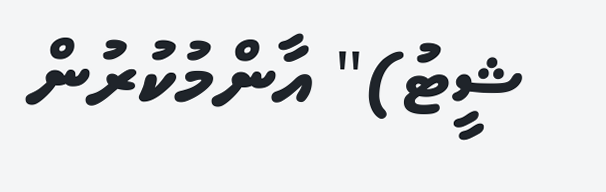ޝީޓު)" އާންމުކުރުން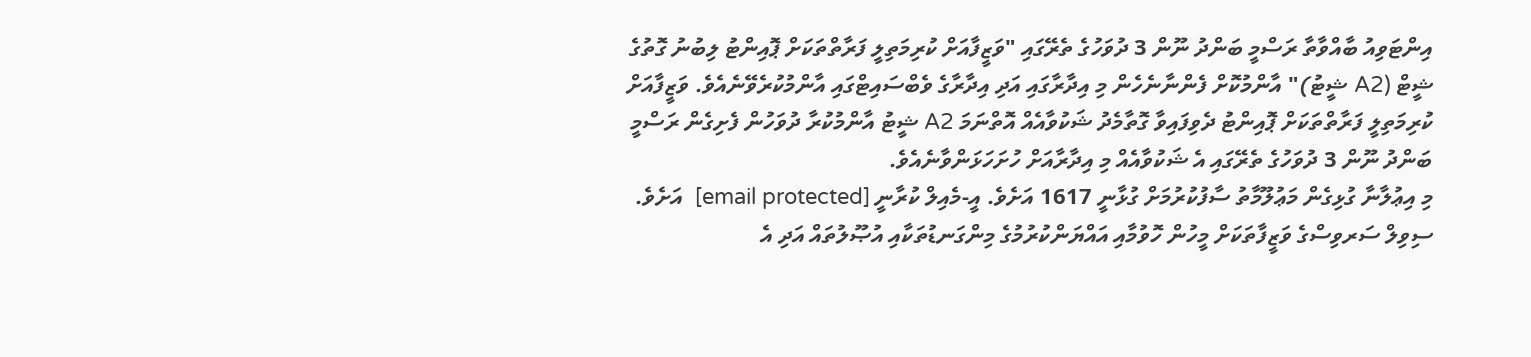އިންޓަވިއު ބާއްވާތާ ރަސްމީ ބަންދު ނޫން 3 ދުވަހުގެ ތެރޭގައި "ވަޒީފާއަށް ކުރިމަތިލީ ފަރާތްތަކަށް ޕޮއިންޓު ލިބުނު ގޮތުގެ ޝީޓް (A2 ޝީޓު)" އާންމުކޮށް ފެންނާނެހެން މި އިދާރާގައި އަދި އިދާރާގެ ވެބްސައިޓްގައި އާންމުކުރެވޭނެއެވެ. ވަޒީފާއަށް ކުރިމަތިލީ ފަރާތްތަކަށް ޕޮއިންޓު ދެވިފައިވާ ގޮތާމެދު ޝަކުވާއެއް އޮތްނަމަ A2 ޝީޓު އާންމުކުރާ ދުވަހުން ފެށިގެން ރަސްމީ ބަންދު ނޫން 3 ދުވަހުގެ ތެރޭގައި އެ ޝަކުވާއެއް މި އިދާރާއަށް ހުށަހަޅަންވާނެއެވެ.
މި އިޢުލާނާ ގުޅިގެން މަޢުލޫމާތު ސާފުކުރުމަށް ގުޅާނީ 1617 އަށެވެ. އީ-މެއިލް ކުރާނީ [email protected]  އަށެވެ.
ސިވިލް ސަރވިސްގެ ވަޒީފާތަކަށް މީހުން ހޮވުމާއި އައްޔަންކުރުމުގެ މިންގަނޑުތަކާއި އުޞޫލުތައް އަދި އެ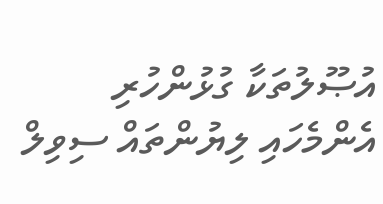އުޞޫލުތަކާ ގުޅުންހުރި އެންމެހައި ލިޔުންތައް ސިވިލް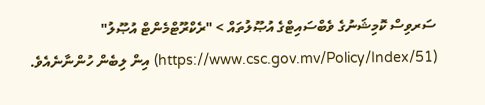ސަރވިސް ކޮމިޝަނުގެ ވެބްސައިޓްގެ އުޞޫލުތައް > "ރެކްރޫޓްމެންޓް އުޞޫލު" (https://www.csc.gov.mv/Policy/Index/51) އިން ލިބެން ހުންނާނެއެވެ.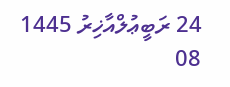24 ރަބީޢުލްއާޚިރު 1445
08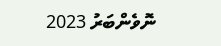ނޮވެންބަރު 2023